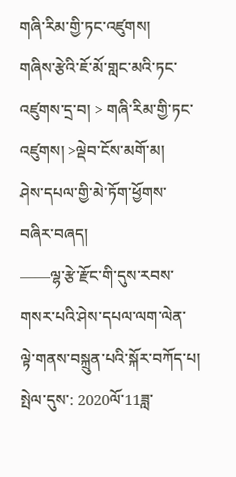གཞི་རིམ་གྱི་ཏང་འཛུགས།
གཞིས་རྩེའི་ཇོ་མོ་གླང་མའི་ཏང་འཛུགས་དྲ་བ། > གཞི་རིམ་གྱི་ཏང་འཛུགས། >ལྡེབ་ངོས་མགོ་མ།
ཤེས་དཔལ་གྱི་མེ་ཏོག་ཕྱོགས་བཞིར་བཞད།
——ལྷ་རྩེ་རྫོང་གི་དུས་རབས་གསར་པའི་ཤེས་དཔལ་ལག་ལེན་ལྟེ་གནས་བསྐྲུན་པའི་སྐོར་བཀོད་པ།
སྤེལ་དུས་: 2020ལོ་11ཟླ་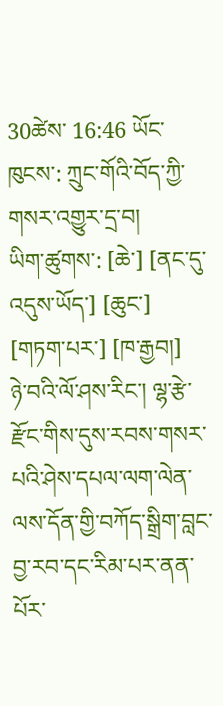30ཚེས་ 16:46 ཡོང་ཁུངས་: ཀྲུང་གོའི་བོད་ཀྱི་གསར་འགྱུར་དྲ་བ།
ཡིག་ཚུགས་: [ཆེ་] [ནང་དུ་འདུས་ཡོད་] [ཆུང་] [གཏག་པར་] [ཁ་རྒྱབ།]
ཉེ་བའི་ལོ་ཤས་རིང་། ལྷ་རྩེ་རྫོང་གིས་དུས་རབས་གསར་པའི་ཤེས་དཔལ་ལག་ལེན་ལས་དོན་གྱི་བཀོད་སྒྲིག་བླང་བྱ་རབ་དང་རིམ་པར་ནན་པོར་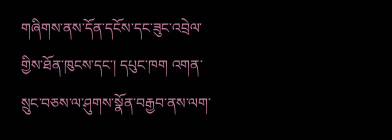གཞིགས་ནས་དོན་དངོས་དང་ཟུང་འབྲེལ་གྱིས་ཐོན་ཁུངས་དང་། དཔུང་ཁག འགན་སྲུང་བཅས་ལ་ཤུགས་སྣོན་བརྒྱབ་ནས་ལག་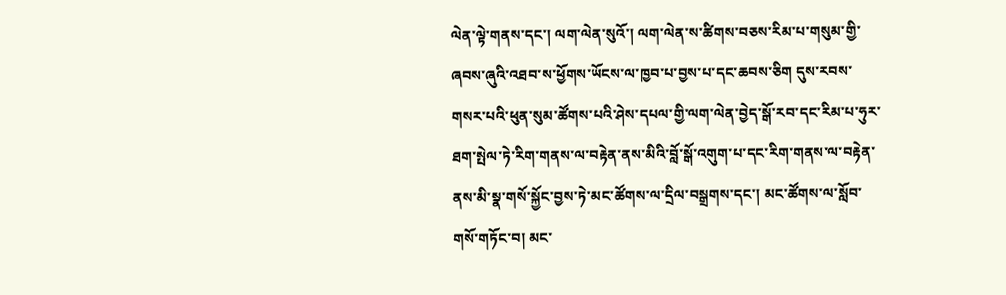ལེན་ལྟེ་གནས་དང་། ལག་ལེན་སུའོ་། ལག་ལེན་ས་ཚིགས་བཅས་རིམ་པ་གསུམ་གྱི་ཞབས་ཞུའི་འཐབ་ས་ཕྱོགས་ཡོངས་ལ་ཁྱབ་པ་བྱས་པ་དང་ཆབས་ཅིག དུས་རབས་གསར་པའི་ཕུན་སུམ་ཚོགས་པའི་ཤེས་དཔལ་གྱི་ལག་ལེན་བྱེད་སྒོ་རབ་དང་རིམ་པ་ཧུར་ཐག་སྤེལ་ཏེ་རིག་གནས་ལ་བརྟེན་ནས་མིའི་བློ་སྒོ་འགུག་པ་དང་རིག་གནས་ལ་བརྟེན་ནས་མི་སྣ་གསོ་སྐྱོང་བྱས་ཏེ་མང་ཚོགས་ལ་དྲིལ་བསྒྲགས་དང་། མང་ཚོགས་ལ་སློབ་གསོ་གཏོང་བ། མང་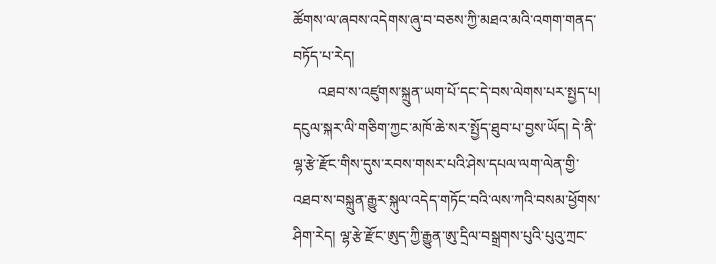ཚོགས་ལ་ཞབས་འདེགས་ཞུ་བ་བཅས་ཀྱི་མཐའ་མའི་འགག་གནད་བཏོད་པ་རེད།
       འཐབ་ས་འཛུགས་སྐྲུན་ཡག་པོ་དང་དེ་བས་ལེགས་པར་སྤྱད་པ།
དངུལ་སྐར་ལི་གཅིག་ཀྱང་མཁོ་ཆེ་སར་སྤྱོད་ཐུབ་པ་བྱས་ཡོད། དེ་ནི་ལྷ་རྩེ་རྫོང་གིས་དུས་རབས་གསར་པའི་ཤེས་དཔལ་ལག་ལེན་གྱི་འཐབ་ས་བསྐྲུན་རྒྱུར་སྐུལ་འདེད་གཏོང་བའི་ལས་ཀའི་བསམ་ཕྱོགས་ཤིག་རེད། ལྷ་རྩེ་རྫོང་ཨུད་ཀྱི་རྒྱུན་ཨུ་དྲིལ་བསྒྲགས་པུའི་པུའུ་ཀྲང་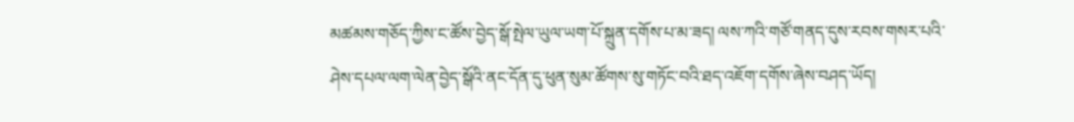མཚམས་གཅོད་ཀྱིས་ང་ཚོས་བྱེད་སྒོ་སྤེལ་ཡུལ་ཡག་པོ་སྐྲུན་དགོས་པ་མ་ཟད། ལས་ཀའི་གཙོ་གནད་དུས་རབས་གསར་པའི་ཤེས་དཔལ་ལག་ལེན་བྱེད་སྒོའི་ནང་དོན་དུ་ཕུན་སུམ་ཚོགས་སུ་གཏོང་བའི་ཐད་འཇོག་དགོས་ཞེས་བཤད་ཡོད།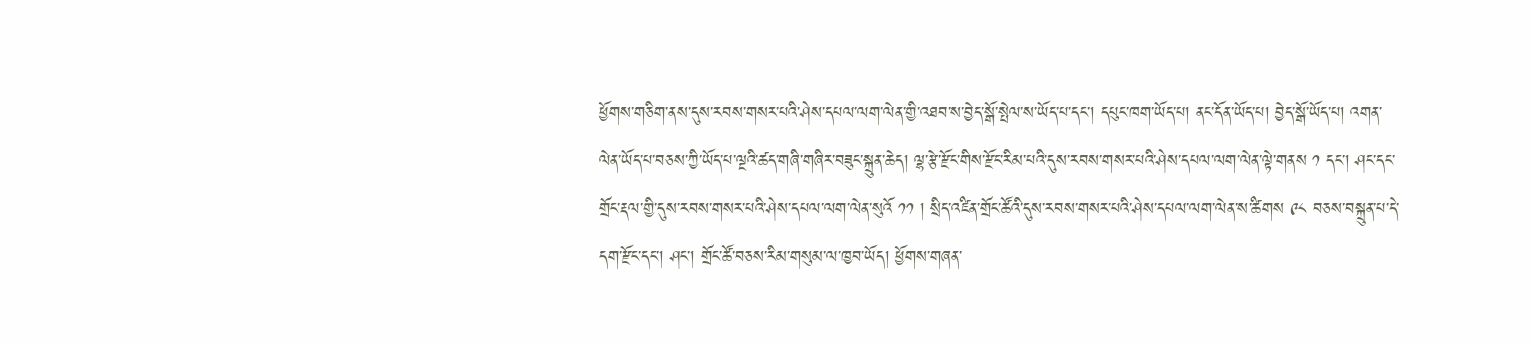ཕྱོགས་གཅིག་ནས་དུས་རབས་གསར་པའི་ཤེས་དཔལ་ལག་ལེན་གྱི་འཐབ་ས་བྱེད་སྒོ་སྤེལ་ས་ཡོད་པ་དང་། དཔུང་ཁག་ཡོད་པ། ནང་དོན་ཡོད་པ། བྱེད་སྒོ་ཡོད་པ། འགན་ལེན་ཡོད་པ་བཅས་ཀྱི་ཡོད་པ་ལྔའི་ཚད་གཞི་གཞིར་བཟུང་སྐྲུན་ཆེད། ལྷ་རྩེ་རྫོང་གིས་རྫོང་རིམ་པའི་དུས་རབས་གསར་པའི་ཤེས་དཔལ་ལག་ལེན་ལྟེ་གནས ༡ དང་། ཤང་དང་གྲོང་རྡལ་གྱི་དུས་རབས་གསར་པའི་ཤེས་དཔལ་ལག་ལེན་སུའོ ༡༡ ། སྲིད་འཛིན་གྲོང་ཚོའི་དུས་རབས་གསར་པའི་ཤེས་དཔལ་ལག་ལེན་ས་ཚིགས ༩༨ བཅས་བསྐྲུན་པ་དེ་དག་རྫོང་དང་། ཤང་། གྲོང་ཚོ་བཅས་རིམ་གསུམ་ལ་ཁྱབ་ཡོད། ཕྱོགས་གཞན་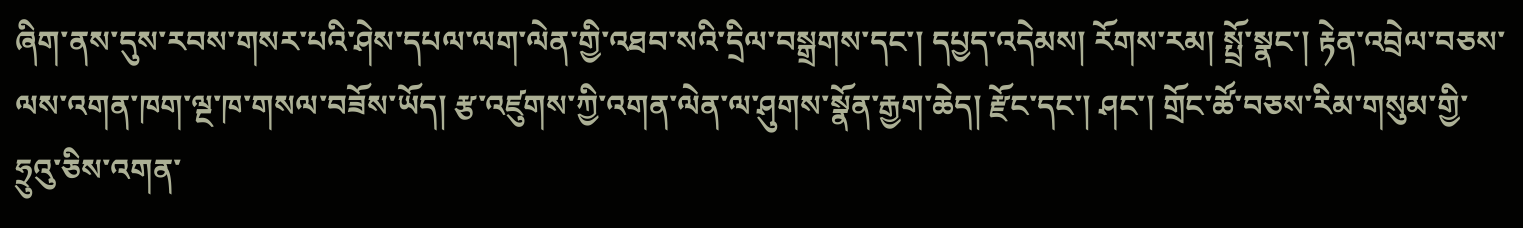ཞིག་ནས་དུས་རབས་གསར་པའི་ཤེས་དཔལ་ལག་ལེན་གྱི་འཐབ་སའི་དྲིལ་བསྒྲགས་དང་། དཔྱད་འདེམས། རོགས་རམ། སྤྲོ་སྣང་། རྟེན་འབྲེལ་བཅས་ལས་འགན་ཁག་ལྔ་ཁ་གསལ་བཟོས་ཡོད། རྩ་འཛུགས་ཀྱི་འགན་ལེན་ལ་ཤུགས་སྣོན་རྒྱག་ཆེད། རྫོང་དང་། ཤང་། གྲོང་ཚོ་བཅས་རིམ་གསུམ་གྱི་ཧྲུའུ་ཅིས་འགན་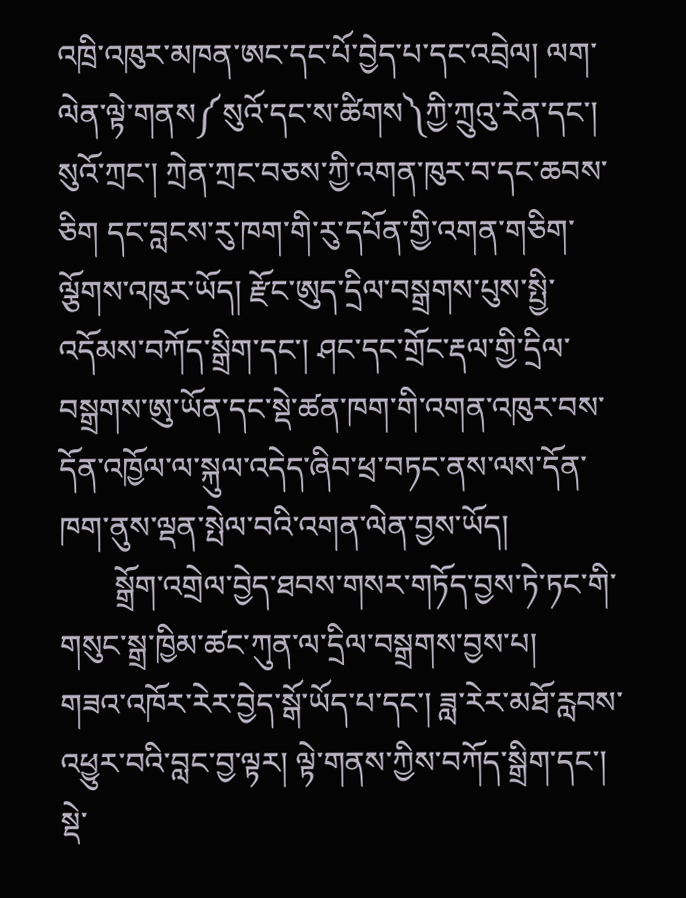འཁྲི་འཁུར་མཁན་ཨང་དང་པོ་བྱེད་པ་དང་འབྲེལ། ལག་ལེན་ལྟེ་གནས༼སུའོ་དང་ས་ཚིགས༽ཀྱི་ཀྲུའུ་རེན་དང་། སུའོ་ཀྲང་། ཀྲེན་ཀྲང་བཅས་ཀྱི་འགན་ཁུར་བ་དང་ཆབས་ཅིག དང་བླངས་རུ་ཁག་གི་རུ་དཔོན་གྱི་འགན་གཅིག་ལྕོགས་འཁུར་ཡོད། རྫོང་ཨུད་དྲིལ་བསྒྲགས་པུས་སྤྱི་འདོམས་བཀོད་སྒྲིག་དང་། ཤང་དང་གྲོང་རྡལ་གྱི་དྲིལ་བསྒྲགས་ཨུ་ཡོན་དང་སྡེ་ཚན་ཁག་གི་འགན་འཁུར་བས་དོན་འཁྱོལ་ལ་སྐུལ་འདེད་ཞིབ་ཕྲ་བཏང་ནས་ལས་དོན་ཁག་ནུས་ལྡན་སྤེལ་བའི་འགན་ལེན་བྱས་ཡོད།
       སྒྲོག་འགྲེལ་བྱེད་ཐབས་གསར་གཏོད་བྱས་ཏེ་ཏང་གི་གསུང་སྒྲ་ཁྱིམ་ཚང་ཀུན་ལ་དྲིལ་བསྒྲགས་བྱས་པ།
གཟའ་འཁོར་རེར་བྱེད་སྒོ་ཡོད་པ་དང་། ཟླ་རེར་མཐོ་རླབས་འཕྱུར་བའི་བླང་བྱ་ལྟར། ལྟེ་གནས་ཀྱིས་བཀོད་སྒྲིག་དང་། སྡེ་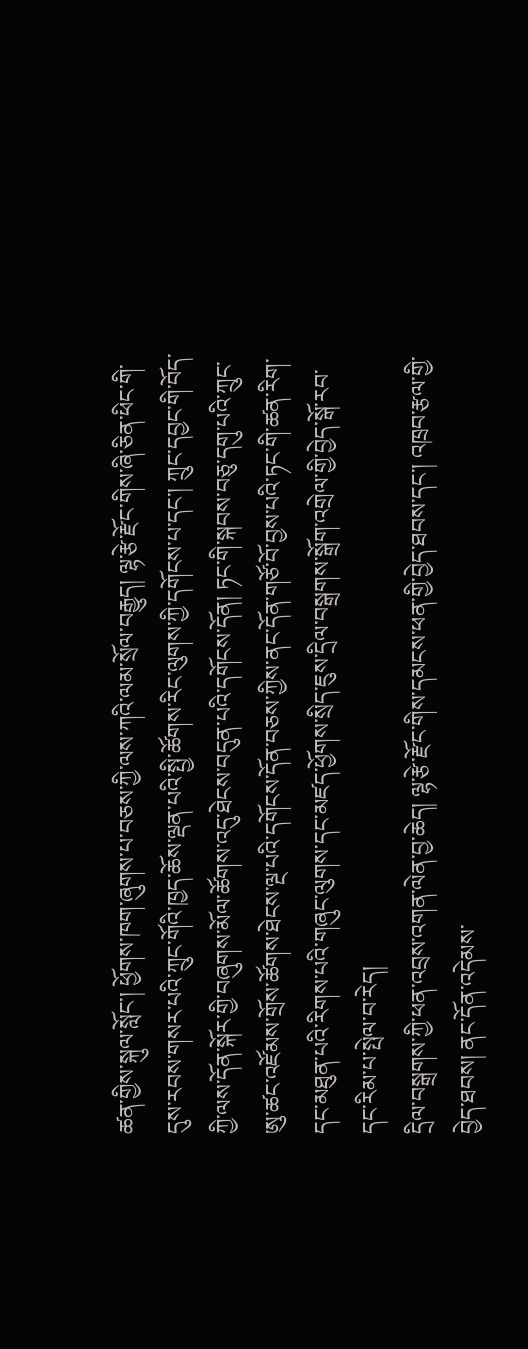ཚན་གྱིས་སྐུལ་སློང་། ཕྱོགས་ཁག་ཞུགས་པ་བཅས་ཀྱི་ལས་ཀའི་ལམ་སྲོལ་བརྒྱུད། ལྷ་རྩེ་རྫོང་གིས་ཞི་ཅིན་ཕིང་གི་དུས་རབས་གསར་པའི་ཀྲུང་གོའི་ཁྱད་ཆོས་ལྡན་པའི་སྤྱི་ཚོགས་རིང་ལུགས་ཀྱི་དགོངས་པ་དང་། ཀྲུང་དབྱང་གི་བོད་ཀྱི་ལས་དོན་སྐོར་གྱི་བཞུགས་མོལ་ཚོགས་འདུ་ཐེངས་བདུན་པའི་དགོངས་དོན། ཏང་གི་སྐབས་བཅུ་དགུ་པའི་ཀྲུང་ཨུ་ཚང་འཛོམས་གྲོས་ཚོགས་ཐེངས་ལྔ་པའི་དགོངས་དོན་བཅས་ཀྱིས་ནང་དོན་གཙོ་བོ་བྱས་པའི་ཏང་གི་ཚན་རིག་དང་མཐུན་པའི་རིགས་པའི་གཞུང་ལུགས་དང་མཛད་ཕྱོགས་སྲིད་ཇུས་དྲིལ་བསྒྲགས་སྒྲོག་འགྲེལ་གྱི་བྱེད་སྒོ་རབ་དང་རིམ་པ་སྤེལ་བ་རེད།
དྲིལ་བསྒྲགས་ཀྱི་ཕན་འབྲས་འགན་ལེན་བྱ་ཆེད། ལྷ་རྩེ་རྫོང་གིས་དམངས་ཕན་གྱི་བྱེད་ཐབས་དང་། འཁྲབ་རྩལ་གྱི་བྱེད་ཐབས། ནང་དོན་འདེམས་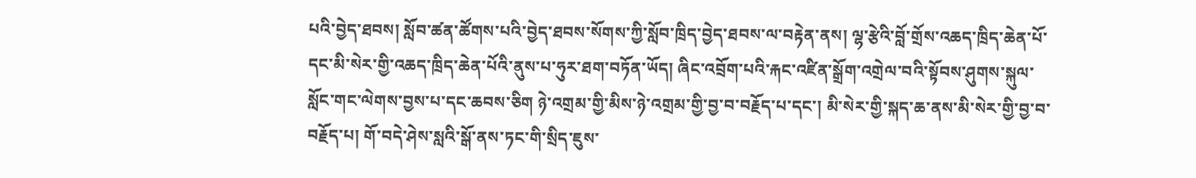པའི་བྱེད་ཐབས། སློབ་ཚན་ཚོགས་པའི་བྱེད་ཐབས་སོགས་ཀྱི་སློབ་ཁྲིད་བྱེད་ཐབས་ལ་བརྟེན་ནས། ལྷ་རྩེའི་བློ་གྲོས་འཆད་ཁྲིད་ཆེན་པོ་དང་མི་སེར་གྱི་འཆད་ཁྲིད་ཆེན་པོའི་ནུས་པ་ཧུར་ཐག་བཏོན་ཡོད། ཞིང་འབྲོག་པའི་རྐང་འཛིན་སྒྲོག་འགྲེལ་བའི་སྟོབས་ཤུགས་སྐུལ་སློང་གང་ལེགས་བྱས་པ་དང་ཆབས་ཅིག ཉེ་འགྲམ་གྱི་མིས་ཉེ་འགྲམ་གྱི་བྱ་བ་བརྗོད་པ་དང་། མི་སེར་གྱི་སྐད་ཆ་ནས་མི་སེར་གྱི་བྱ་བ་བརྗོད་པ། གོ་བདེ་ཤེས་སླའི་སྒོ་ནས་ཏང་གི་སྲིད་ཇུས་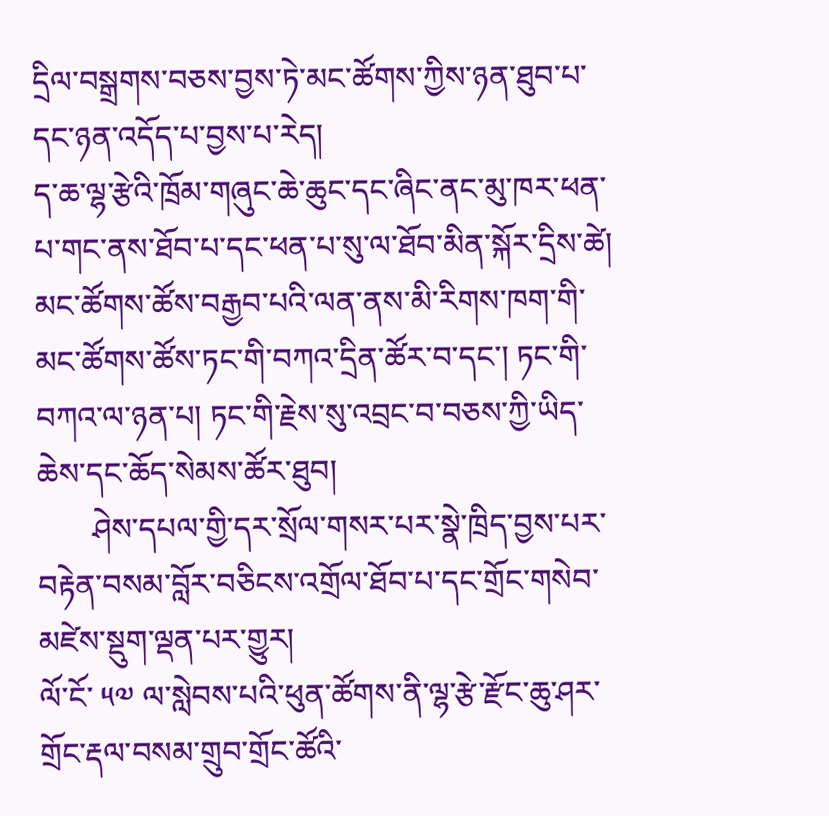དྲིལ་བསྒྲགས་བཅས་བྱས་ཏེ་མང་ཚོགས་ཀྱིས་ཉན་ཐུབ་པ་དང་ཉན་འདོད་པ་བྱས་པ་རེད།
ད་ཆ་ལྷ་རྩེའི་ཁྲོམ་གཞུང་ཆེ་ཆུང་དང་ཞིང་ནང་མུ་ཁར་ཕན་པ་གང་ནས་ཐོབ་པ་དང་ཕན་པ་སུ་ལ་ཐོབ་མིན་སྐོར་དྲིས་ཚེ། མང་ཚོགས་ཚོས་བརྒྱབ་པའི་ལན་ནས་མི་རིགས་ཁག་གི་མང་ཚོགས་ཚོས་ཏང་གི་བཀའ་དྲིན་ཚོར་བ་དང་། ཏང་གི་བཀའ་ལ་ཉན་པ། ཏང་གི་རྗེས་སུ་འབྲང་བ་བཅས་ཀྱི་ཡིད་ཆེས་དང་ཆོད་སེམས་ཚོར་ཐུབ།
       ཤེས་དཔལ་གྱི་དར་སྲོལ་གསར་པར་སྣེ་ཁྲིད་བྱས་པར་བརྟེན་བསམ་བློར་བཅིངས་འགྲོལ་ཐོབ་པ་དང་གྲོང་གསེབ་མཛེས་སྡུག་ལྡན་པར་གྱུར།
ལོ་ངོ་ ༥༧ ལ་སླེབས་པའི་ཕུན་ཚོགས་ནི་ལྷ་རྩེ་རྫོང་ཆུ་ཤར་གྲོང་རྡལ་བསམ་གྲུབ་གྲོང་ཚོའི་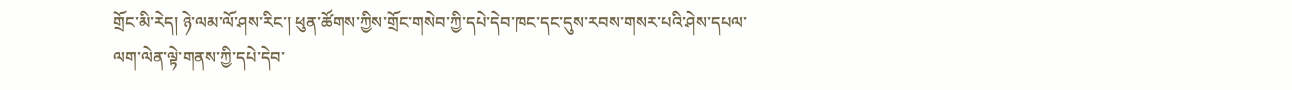གྲོང་མི་རེད། ཉེ་ལམ་ལོ་ཤས་རིང་། ཕུན་ཚོགས་ཀྱིས་གྲོང་གསེབ་ཀྱི་དཔེ་དེབ་ཁང་དང་དུས་རབས་གསར་པའི་ཤེས་དཔལ་ལག་ལེན་ལྟེ་གནས་ཀྱི་དཔེ་དེབ་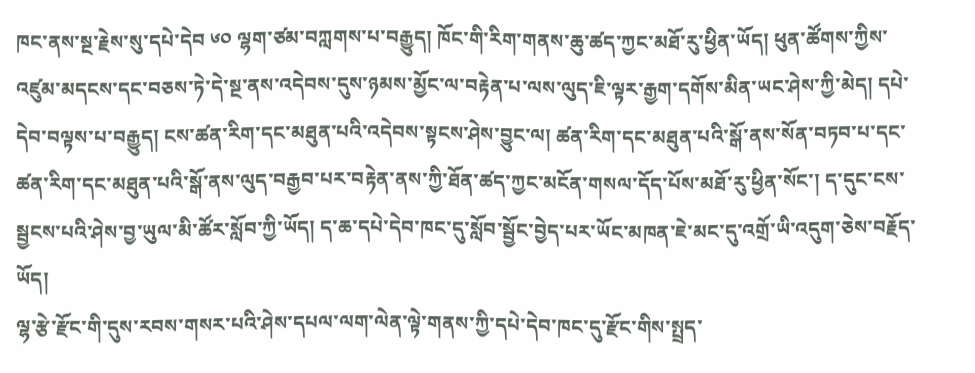ཁང་ནས་སྔ་རྗེས་སུ་དཔེ་དེབ ༦༠ ལྷག་ཙམ་བཀླགས་པ་བརྒྱུད། ཁོང་གི་རིག་གནས་ཆུ་ཚད་ཀྱང་མཐོ་རུ་ཕྱིན་ཡོད། ཕུན་ཚོགས་ཀྱིས་འཛུམ་མདངས་དང་བཅས་ཏེ་དེ་སྔ་ནས་འདེབས་དུས་ཉམས་མྱོང་ལ་བརྟེན་པ་ལས་ལུད་ཇི་ལྟར་རྒྱག་དགོས་མིན་ཡང་ཤེས་ཀྱི་མེད། དཔེ་དེབ་བལྟས་པ་བརྒྱུད། ངས་ཚན་རིག་དང་མཐུན་པའི་འདེབས་སྟངས་ཤེས་བྱུང་ལ། ཚན་རིག་དང་མཐུན་པའི་སྒོ་ནས་སོན་བཏབ་པ་དང་ཚན་རིག་དང་མཐུན་པའི་སྒོ་ནས་ལུད་བརྒྱབ་པར་བརྟེན་ནས་ཀྱི་ཐོན་ཚད་ཀྱང་མངོན་གསལ་དོད་པོས་མཐོ་རུ་ཕྱིན་སོང་། ད་དུང་ངས་སྦྱངས་པའི་ཤེས་བྱ་ཡུལ་མི་ཚོར་སློབ་ཀྱི་ཡོད། ད་ཆ་དཔེ་དེབ་ཁང་དུ་སློབ་སྦྱོང་བྱེད་པར་ཡོང་མཁན་ཇེ་མང་དུ་འགྲོ་ཡི་འདུག་ཅེས་བརྗོད་ཡོད།
ལྷ་རྩེ་རྫོང་གི་དུས་རབས་གསར་པའི་ཤེས་དཔལ་ལག་ལེན་ལྟེ་གནས་ཀྱི་དཔེ་དེབ་ཁང་དུ་རྫོང་གིས་སྤྲད་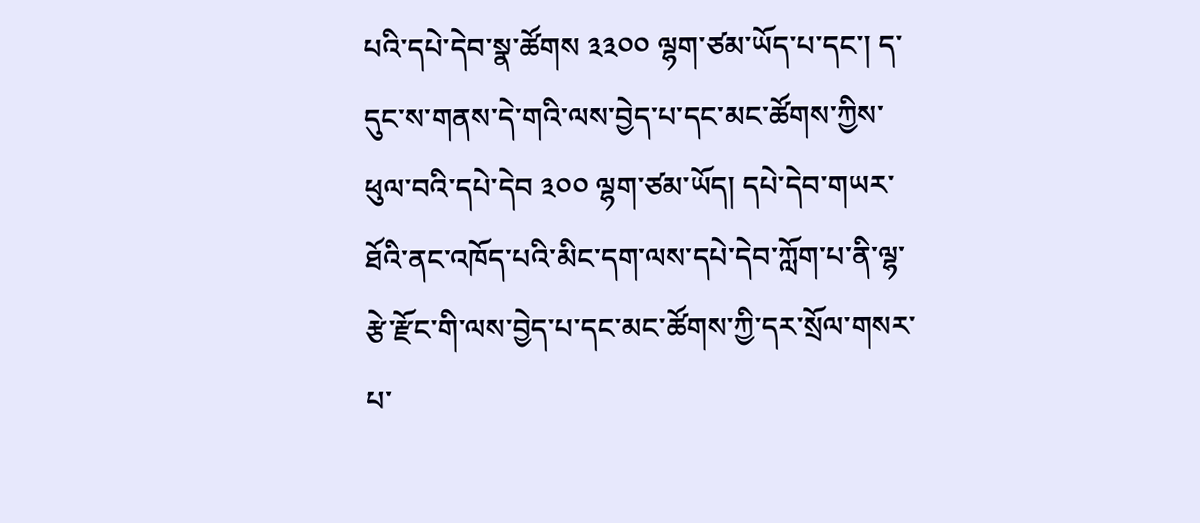པའི་དཔེ་དེབ་སྣ་ཚོགས ༣༣༠༠ ལྷག་ཙམ་ཡོད་པ་དང་། ད་དུང་ས་གནས་དེ་གའི་ལས་བྱེད་པ་དང་མང་ཚོགས་ཀྱིས་ཕུལ་བའི་དཔེ་དེབ ༣༠༠ ལྷག་ཙམ་ཡོད། དཔེ་དེབ་གཡར་ཐོའི་ནང་འཁོད་པའི་མིང་དག་ལས་དཔེ་དེབ་ཀློག་པ་ནི་ལྷ་རྩེ་རྫོང་གི་ལས་བྱེད་པ་དང་མང་ཚོགས་ཀྱི་དར་སྲོལ་གསར་པ་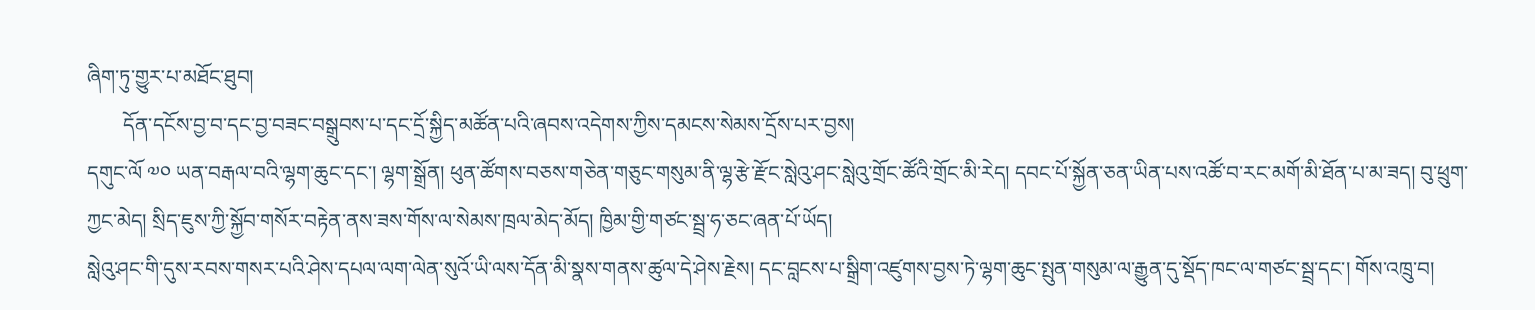ཞིག་ཏུ་གྱུར་པ་མཐོང་ཐུབ།
       དོན་དངོས་བྱ་བ་དང་བྱ་བཟང་བསྒྲུབས་པ་དང་དྲོ་སྐྱིད་མཚོན་པའི་ཞབས་འདེགས་ཀྱིས་དམངས་སེམས་དྲོས་པར་བྱས།
དགུང་ལོ ༧༠ ཡན་བརྒལ་བའི་ལྷག་ཆུང་དང་། ལྷག་སྒྲོན། ཕུན་ཚོགས་བཅས་གཅེན་གཅུང་གསུམ་ནི་ལྷ་རྩེ་རྫོང་སླེའུ་ཤང་སླེའུ་གྲོང་ཚོའི་གྲོང་མི་རེད། དབང་པོ་སྐྱོན་ཅན་ཡིན་པས་འཚོ་བ་རང་མགོ་མི་ཐོན་པ་མ་ཟད། བུ་ཕྲུག་ཀྱང་མེད། སྲིད་ཇུས་ཀྱི་སྐྱོབ་གསོར་བརྟེན་ནས་ཟས་གོས་ལ་སེམས་ཁྲལ་མེད་མོད། ཁྱིམ་གྱི་གཙང་སྦྲ་ཧ་ཅང་ཞན་པོ་ཡོད།
སླེའུ་ཤང་གི་དུས་རབས་གསར་པའི་ཤེས་དཔལ་ལག་ལེན་སུའོ་ཡི་ལས་དོན་མི་སྣས་གནས་ཚུལ་དེ་ཤེས་རྗེས། དང་བླངས་པ་སྒྲིག་འཛུགས་བྱས་ཏེ་ལྷག་ཆུང་སྤུན་གསུམ་ལ་རྒྱུན་དུ་སྡོད་ཁང་ལ་གཙང་སྦྲ་དང་། གོས་འཁྲུ་བ།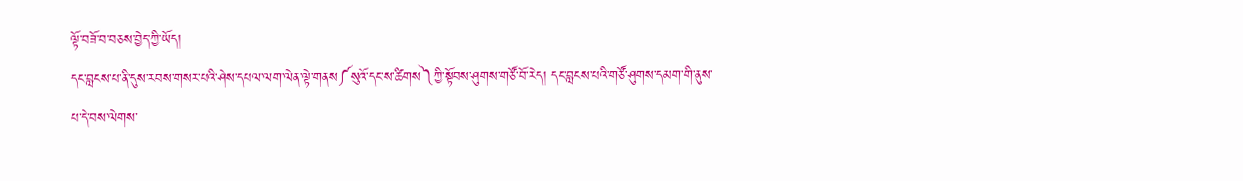ལྟོ་བཟོ་བ་བཅས་བྱེད་ཀྱི་ཡོད།
དང་བླངས་པ་ནི་དུས་རབས་གསར་པའི་ཤེས་དཔལ་ལག་ལེན་ལྟེ་གནས༼སུའོ་དང་ས་ཚིགས༽ཀྱི་སྟོབས་ཤུགས་གཙོ་བོ་རེད། དང་བླངས་པའི་གཙོ་ཤུགས་དམག་གི་ནུས་པ་དེ་བས་ལེགས་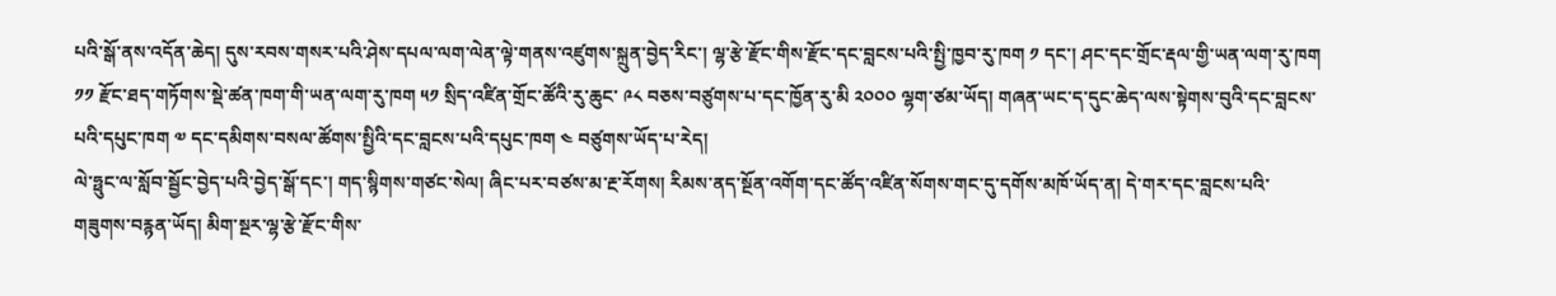པའི་སྒོ་ནས་འདོན་ཆེད། དུས་རབས་གསར་པའི་ཤེས་དཔལ་ལག་ལེན་ལྟེ་གནས་འཛུགས་སྐྲུན་བྱེད་རིང་། ལྷ་རྩེ་རྫོང་གིས་རྫོང་དང་བླངས་པའི་སྤྱི་ཁྱབ་རུ་ཁག ༡ དང་། ཤང་དང་གྲོང་རྡལ་གྱི་ཡན་ལག་རུ་ཁག ༡༡ རྫོང་ཐད་གཏོགས་སྡེ་ཚན་ཁག་གི་ཡན་ལག་རུ་ཁག ༥༡ སྲིད་འཛིན་གྲོང་ཚོའི་རུ་ཆུང་ ༩༨ བཅས་བཙུགས་པ་དང་ཁྱོན་རུ་མི ༢༠༠༠ ལྷག་ཙམ་ཡོད། གཞན་ཡང་ད་དུང་ཆེད་ལས་སྟེགས་བུའི་དང་བླངས་པའི་དཔུང་ཁག ༧ དང་དམིགས་བསལ་ཚོགས་སྤྱིའི་དང་བླངས་པའི་དཔུང་ཁག ༤ བཙུགས་ཡོད་པ་རེད།
ལེ་ཧྥུང་ལ་སློབ་སྦྱོང་བྱེད་པའི་བྱེད་སྒོ་དང་། གད་སྙིགས་གཙང་སེལ། ཞིང་པར་བཙས་མ་རྔ་རོགས། རིམས་ནད་སྔོན་འགོག་དང་ཚོད་འཛིན་སོགས་གང་དུ་དགོས་མཁོ་ཡོད་ན། དེ་གར་དང་བླངས་པའི་གཟུགས་བརྙན་ཡོད། མིག་སྔར་ལྷ་རྩེ་རྫོང་གིས་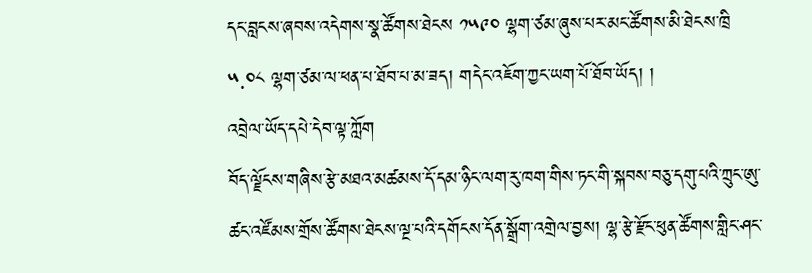དང་བླངས་ཞབས་འདེགས་སྣ་ཚོགས་ཐེངས ༡༥༩༠ ལྷག་ཙམ་ཞུས་པར་མང་ཚོགས་མི་ཐེངས་ཁྲི ༥.༠༨ ལྷག་ཙམ་ལ་ཕན་པ་ཐོབ་པ་མ་ཟད། གདེང་འཇོག་ཀྱང་ཡག་པོ་ཐོབ་ཡོད། །
འབྲེལ་ཡོད་དཔེ་དེབ་ལྟ་ཀློག
བོད་ལྗོངས་གཞིས་རྩེ་མཐའ་མཚམས་དོ་དམ་ཉིང་ལག་རུ་ཁག་གིས་ཏང་གི་སྐབས་བཅུ་དགུ་པའི་ཀྲུང་ཨུ་ཚང་འཛོམས་གྲོས་ཚོགས་ཐེངས་ལྔ་པའི་དགོངས་དོན་སྒྲོག་འགྲེལ་བྱས། ལྷ་རྩེ་རྫོང་ཕུན་ཚོགས་གླིང་ཤང་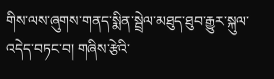གིས་ལས་ཞུགས་གནད་སྨིན་སྦྲེལ་མཐུད་ཐུབ་རྒྱུར་སྐུལ་འདེད་བཏང་བ། གཞིས་རྩེའི་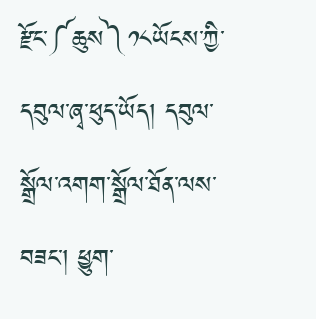རྫོང་༼ཆུས༽༡༨ཡོངས་ཀྱི་དབུལ་ཞྭ་ཕུད་ཡོད། དབུལ་སྒྲོལ་འགག་སྒྲོལ་ཐོན་ལས་བཟང་། ཕྱུག་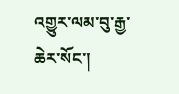འགྱུར་ལམ་བུ་རྒྱ་ཆེར་སོང་།